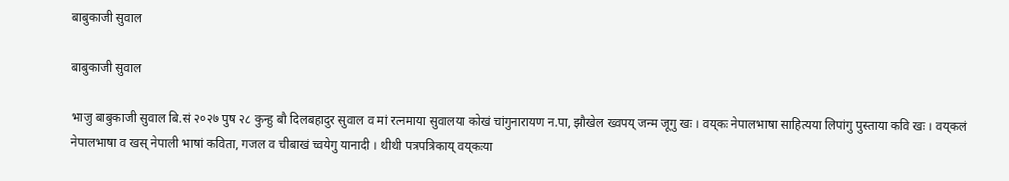बाबुकाजी सुवाल

बाबुकाजी सुवाल

भाजु बाबुकाजी सुवाल बि.सं २०२७ पुष २८ कुन्हु बौ दिलबहादुर सुवाल व मां रत्नमाया सुवालया कोखं चांगुनारायण न.पा, झौखेल ख्वपय् जन्म जूगु खः । वय्‌कः नेपालभाषा साहित्यया लिपांगु पुस्ताया कवि खः । वय्‌कलं नेपालभाषा व खस् नेपाली भाषां कविता, गजल व चीबाखं च्वयेगु यानादी । थीथी पत्रपत्रिकाय् वय्‌कःया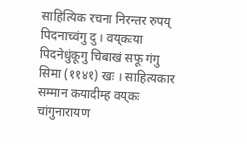साहित्यिक रचना निरन्तर रुपय् पिदनाच्वंगु दु । वय्‌कःया पिदनेधुंकूगु चिबाखं सफू गंगु सिमा (११४१) खः । साहित्यकार सम्मान कयादीम्ह वय्‌कः चांगुनारायण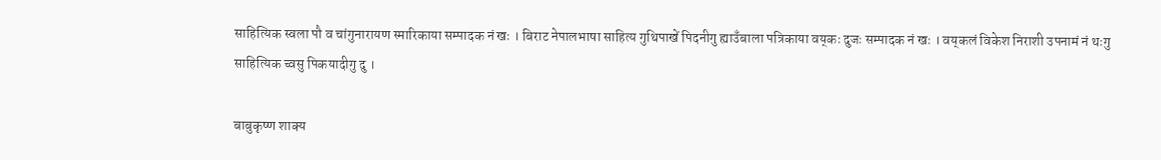साहित्यिक स्वला पौ व चांगुनारायण स्मारिकाया सम्पादक नं खः । बिराट नेपालभाषा साहित्य गुथिपाखें पिदनीगु ह्याउँबाला पत्रिकाया वय्‌कः दुजः सम्पादक नं खः । वय्‌कलं विकेश निराशी उपनामं नं थःगु साहित्यिक च्वसु पिकयादीगु दु ।

बाबुकृष्ण शाक्य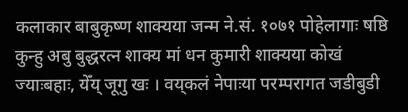कलाकार बाबुकृष्ण शाक्यया जन्म ने.सं. १०७१ पोहेलागाः षष्ठि कुन्हु अबु बुद्धरत्न शाक्य मां धन कुमारी शाक्यया कोखं ज्याःबहाः, येँय् जूगु खः । वय्‌कलं नेपाःया परम्परागत जडीबुडी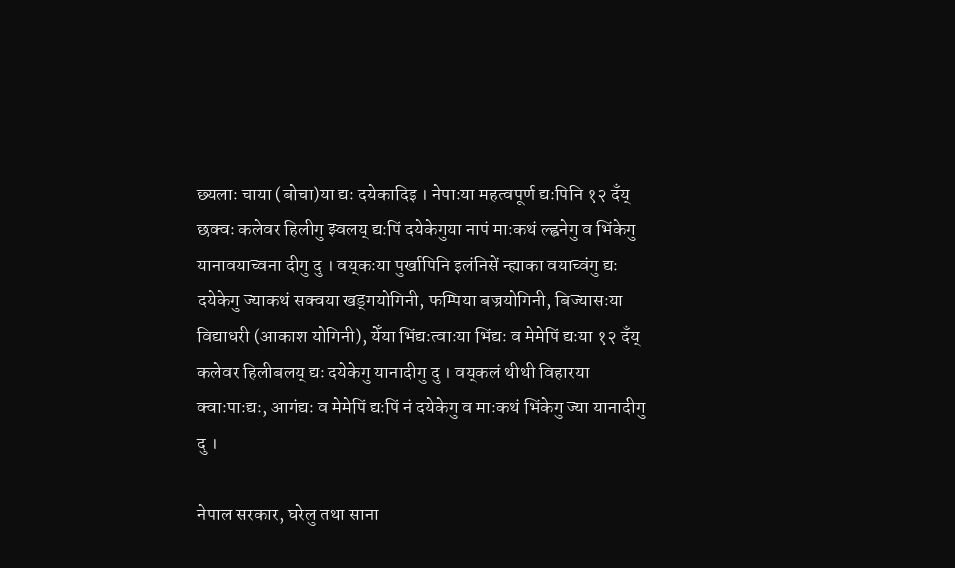छ्यलाः चाया (बोचा)या द्यः दयेकादिइ । नेपाःया महत्वपूर्ण द्यःपिनि १२ दँय् छक्वः कलेवर हिलीगु झ्वलय् द्यःपिं दयेकेगुया नापं माःकथं ल्ह्वनेगु व भिंकेगु यानावयाच्वना दीगु दु । वय्‌कःया पुर्खापिनि इलंनिसें न्ह्याका वयाच्वंगु द्यः दयेकेगु ज्याकथं सक्वया खड्गयोगिनी, फम्पिया बज्रयोगिनी, बिज्यासःया विद्याधरी (आकाश योगिनी), येँया भिंद्यःत्वाःया भिंद्यः व मेमेपिं द्यःया १२ दँय् कलेवर हिलीबलय् द्यः दयेकेगु यानादीगु दु । वय्‌कलं थीथी विहारया क्वाःपाःद्यः, आगंद्यः व मेमेपिं द्यःपिं नं दयेकेगु व माःकथं भिंकेगु ज्या यानादीगु दु ।

नेपाल सरकार, घरेलु तथा साना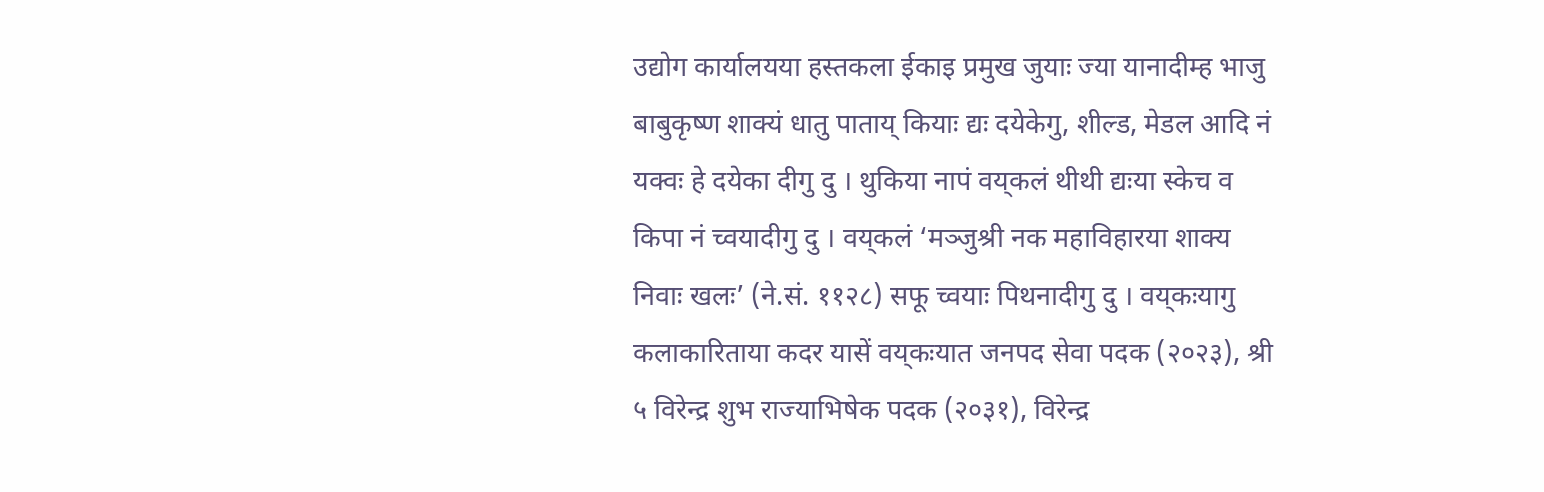उद्योग कार्यालयया हस्तकला ईकाइ प्रमुख जुयाः ज्या यानादीम्ह भाजु बाबुकृष्ण शाक्यं धातु पाताय् कियाः द्यः दयेकेगु, शील्ड, मेडल आदि नं यक्वः हे दयेका दीगु दु । थुकिया नापं वय्‌कलं थीथी द्यःया स्केच व किपा नं च्वयादीगु दु । वय्‌कलं ‘मञ्जुश्री नक महाविहारया शाक्य निवाः खलः’ (ने.सं. ११२८) सफू च्वयाः पिथनादीगु दु । वय्‌कःयागु कलाकारिताया कदर यासें वय्‌कःयात जनपद सेवा पदक (२०२३), श्री ५ विरेन्द्र शुभ राज्याभिषेक पदक (२०३१), विरेन्द्र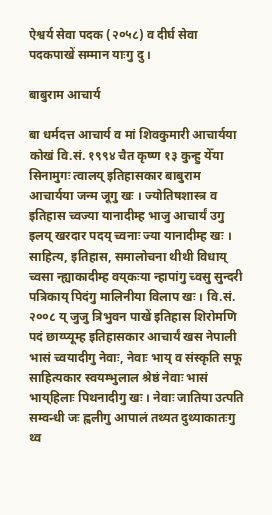ऐश्वर्य सेवा पदक (२०५८) व दीर्घ सेवा पदकपाखें सम्मान याःगु दु ।

बाबुराम आचार्य

बा धर्मदत्त आचार्य व मां शिवकुमारी आचार्यया कोखं वि.सं. १९९४ चैत कृष्ण १३ कुन्हु येँया सिनामुगः त्वालय् इतिहासकार बाबुराम आचार्यया जन्म जूगु खः । ज्योतिषशास्त्र व इतिहास च्वज्या यानादीम्ह भाजु आचार्यं उगु इलय् खरदार पदय् च्वनाः ज्या यानादीम्ह खः । साहित्य, इतिहास, समालोचना थीथी विधाय् च्वसा न्ह्याकादीम्ह वय्‌कःया न्हापांगु च्वसु सुन्दरी पत्रिकाय् पिदंगु मालिनीया विलाप खः । वि.सं. २००८ य् जुजु त्रिभुवन पाखें इतिहास शिरोमणि पदं छाय्प्यूम्ह इतिहासकार आचार्यं खस नेपाली भासं च्वयादीगु नेवाः, नेवाः भाय् व संस्कृति सफू साहित्यकार स्वयम्भुलाल श्रेष्ठं नेवाः भासं भाय्‌हिलाः पिथनादीगु खः । नेवाः जातिया उत्पति सम्वन्धी जः ह्वलीगु आपालं तथ्यत दुथ्याकातःगु थ्व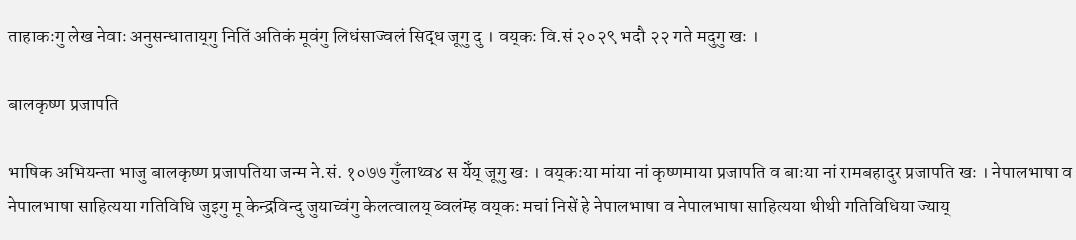ताहाकःगु लेख नेवाः अनुसन्धाताय्‌गु नितिं अतिकं मूवंगु लिधंसाज्वलं सिद्ध जूगु दु । वय्‌कः वि.सं २०२९ भदौ २२ गते मदुगु खः ।

बालकृष्ण प्रजापति

भाषिक अभियन्ता भाजु बालकृष्ण प्रजापतिया जन्म ने.सं. १०७७ गुँलाथ्व४ स येँय् जूगु खः । वय्‌कःया मांया नां कृष्णमाया प्रजापति व बाःया नां रामबहादुर प्रजापति खः । नेपालभाषा व नेपालभाषा साहित्यया गतिविधि जुइगु मू केन्द्रविन्दु जुयाच्वंगु केलत्वालय् ब्वलंम्ह वय्‌कः मचां निसें हे नेपालभाषा व नेपालभाषा साहित्यया थीथी गतिविधिया ज्याय्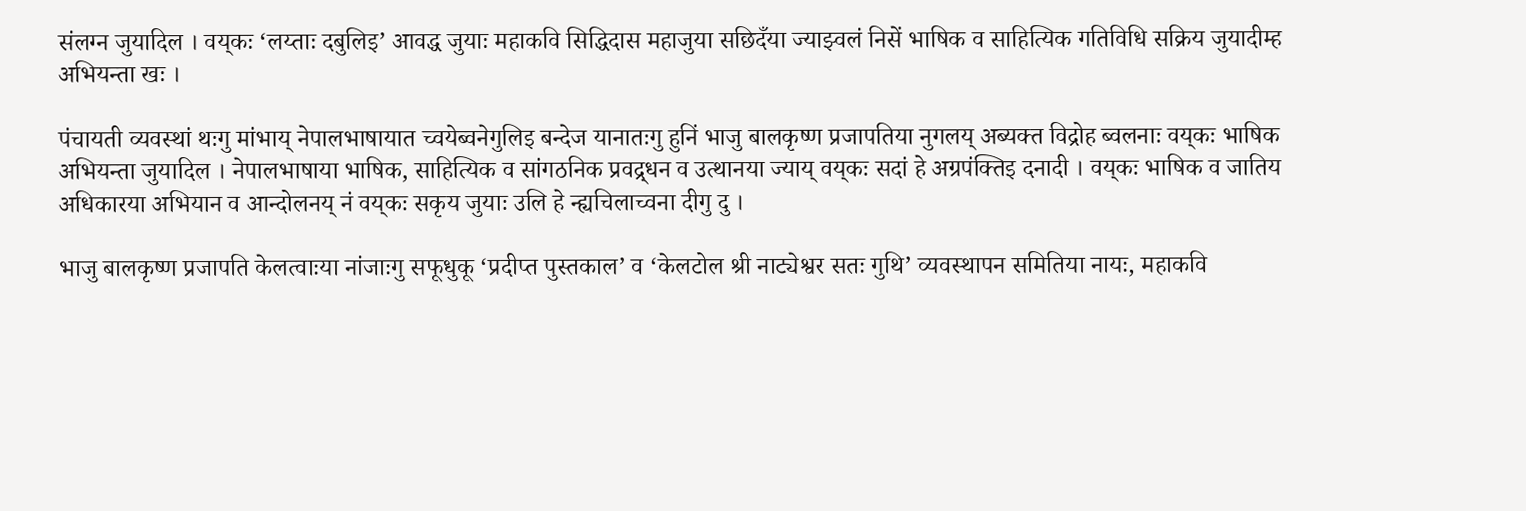संलग्न जुयादिल । वय्‌कः ‘लय्ताः दबुलिइ’ आवद्ध जुयाः महाकवि सिद्धिदास महाजुया सछिदँया ज्याझ्वलं निसें भाषिक व साहित्यिक गतिविधि सक्रिय जुयादीम्ह अभियन्ता खः ।

पंचायती व्यवस्थां थःगु मांभाय् नेपालभाषायात च्वयेब्वनेगुलिइ बन्देज यानातःगु हुनिं भाजु बालकृष्ण प्रजापतिया नुगलय् अब्यक्त विद्रोह ब्वलनाः वय्‌कः भाषिक अभियन्ता जुयादिल । नेपालभाषाया भाषिक, साहित्यिक व सांगठनिक प्रवद्र्धन व उत्थानया ज्याय् वय्‌कः सदां हे अग्रपंक्तिइ दनादी । वय्‌कः भाषिक व जातिय अधिकारया अभियान व आन्दोलनय् नं वय्‌कः सकृय जुयाः उलि हे न्ह्यचिलाच्वना दीगु दु ।

भाजु बालकृष्ण प्रजापति केलत्वाःया नांजाःगु सफूधुकू ‘प्रदीप्त पुस्तकाल’ व ‘केलटोल श्री नाट्येश्वर सतः गुथि’ व्यवस्थापन समितिया नायः, महाकवि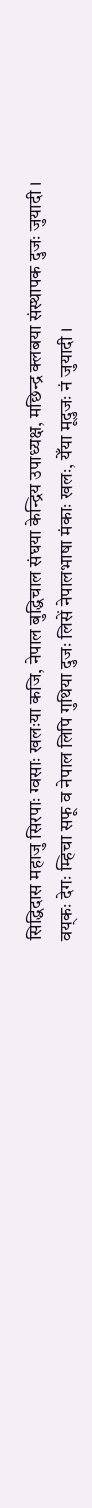सिद्धिदास महाजु सिरपाः ग्वसाः खलःया कजि, नेपाल बुद्धिचाल संघया केन्द्रिय उपाध्यक्ष, मछिन्द्र क्लबया संस्थापक दुजः जुयादी । वय्‌कः देगः म्हिचा सफू व नेपाल लिपि गुथिया दुजः लिसें नेपालभाषा मंकाः खलः, येँया मूदुजः नं जुयादी ।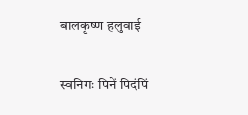बालकृष्ण हलुवाई

स्वनिगः पिनें पिदंपिं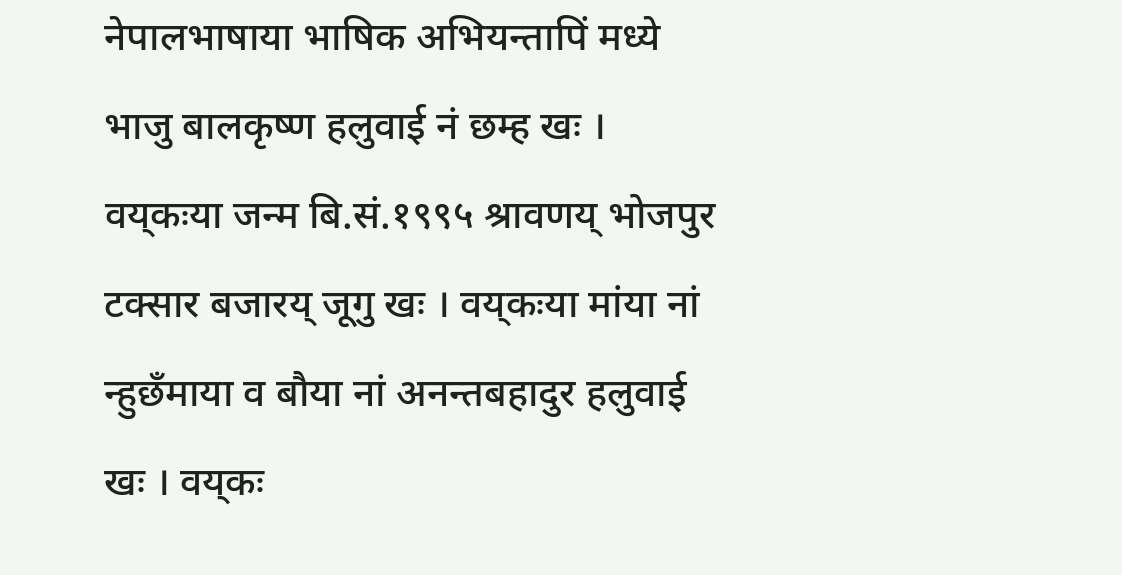नेपालभाषाया भाषिक अभियन्तापिं मध्ये भाजु बालकृष्ण हलुवाई नं छम्ह खः । वय्‌कःया जन्म बि.सं.१९९५ श्रावणय् भोजपुर टक्सार बजारय् जूगु खः । वय्‌कःया मांया नां न्हुछँमाया व बौया नां अनन्तबहादुर हलुवाई खः । वय्‌कः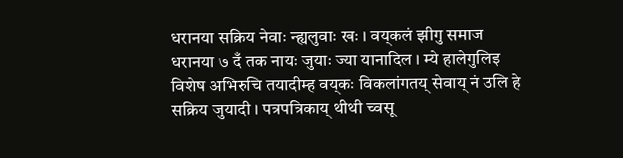धरानया सक्रिय नेवाः न्ह्यलुवाः खः । वय्‌कलं झीगु समाज धरानया ७ दँ तक नायः जुयाः ज्या यानादिल । म्ये हालेगुलिइ विशेष अभिरुचि तयादीम्ह वय्‌कः विकलांगतय् सेवाय् नं उलि हे सक्रिय जुयादी । पत्रपत्रिकाय् थीथी च्वसू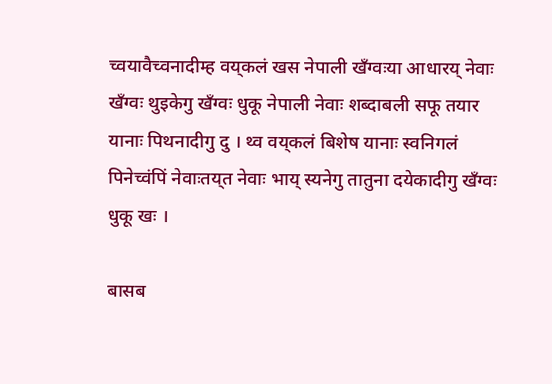च्वयावैच्वनादीम्ह वय्‌कलं खस नेपाली खँग्वःया आधारय् नेवाः खँग्वः थुइकेगु खँग्वः धुकू नेपाली नेवाः शब्दाबली सफू तयार यानाः पिथनादीगु दु । थ्व वय्‌कलं बिशेष यानाः स्वनिगलं पिनेच्वंपिं नेवाःतय्‌त नेवाः भाय् स्यनेगु तातुना दयेकादीगु खँग्वः धुकू खः ।

बासब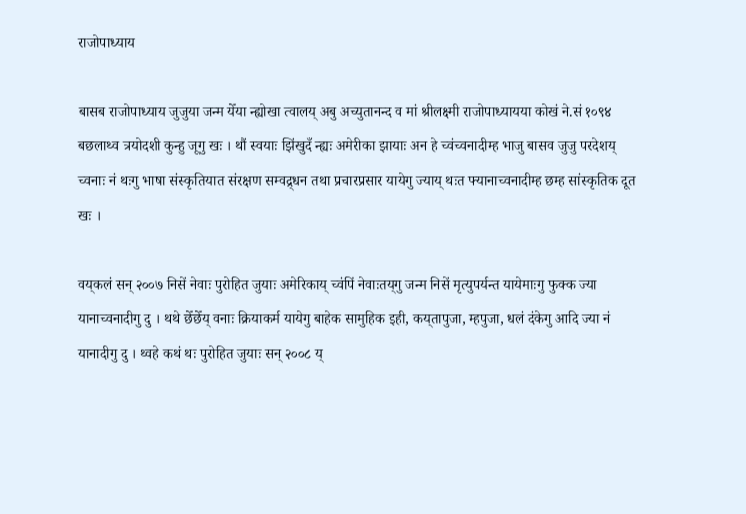राजोपाध्याय

बासब राजोपाध्याय जुजुया जन्म येँया न्ह्योखा त्वालय् अबु अच्युतानन्द व मां श्रीलक्ष्मी राजोपाध्यायया कोखं ने.सं १०९४ बछलाथ्व त्रयोदशी कुन्हु जूगु खः । थौं स्वयाः झिंखुदँ न्ह्यः अमेरीका झायाः अन हे च्वंच्वनादीम्ह भाजु बासव जुजु परदेशय् च्वनाः नं थःगु भाषा संस्कृतियात संरक्षण सम्वद्र्धन तथा प्रचारप्रसार यायेगु ज्याय् थःत फ्यानाच्वनादीम्ह छम्ह सांस्कृतिक दूत खः ।

वय्‌कलं सन् २००७ निसें नेवाः पुरोहित जुयाः अमेरिकाय् च्वंपिं नेवाःतय्‌गु जन्म निसें मृत्युपर्यन्त यायेमाःगु फुक्क ज्या यानाच्वनादीगु दु । थथे छेँछेँय् वनाः क्रियाकर्म यायेगु बाहेक सामुहिक इही, कय्‌तापुजा, म्हपुजा, धलं दंकेगु आदि ज्या नं यानादीगु दु । थ्वहे कथं थः पुरोहित जुयाः सन् २००८ य्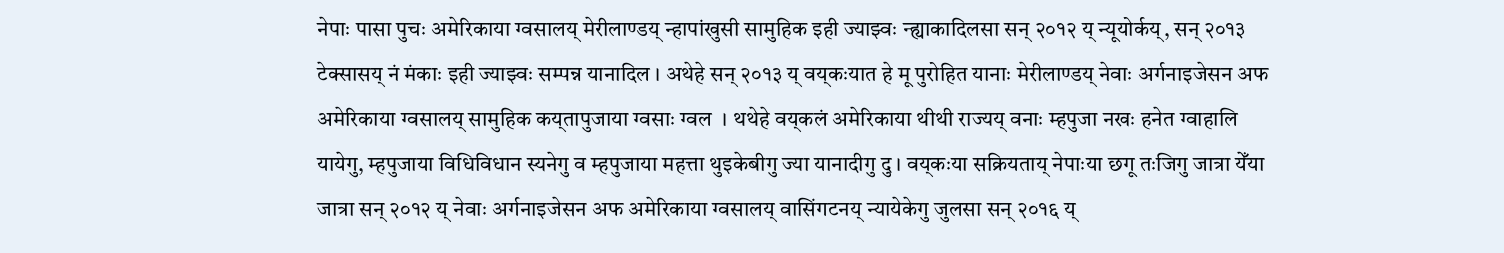नेपाः पासा पुचः अमेरिकाया ग्वसालय् मेरीलाण्डय् न्हापांखुसी सामुहिक इही ज्याझ्वः न्ह्याकादिलसा सन् २०१२ य् न्यूयोर्कय्, सन् २०१३ टेक्सासय् नं मंकाः इही ज्याझ्वः सम्पन्न यानादिल । अथेहे सन् २०१३ य् वय्‌कःयात हे मू पुरोहित यानाः मेरीलाण्डय् नेवाः अर्गनाइजेसन अफ अमेरिकाया ग्वसालय् सामुहिक कय्‌तापुजाया ग्वसाः ग्वल  । थथेहे वय्‌कलं अमेरिकाया थीथी राज्यय् वनाः म्हपुजा नखः हनेत ग्वाहालि यायेगु, म्हपुजाया विधिविधान स्यनेगु व म्हपुजाया महत्ता थुइकेबीगु ज्या यानादीगु दु । वय्‌कःया सक्रियताय् नेपाःया छगू तःजिगु जात्रा येँया जात्रा सन् २०१२ य् नेवाः अर्गनाइजेसन अफ अमेरिकाया ग्वसालय् वासिंगटनय् न्यायेकेगु जुलसा सन् २०१६ य्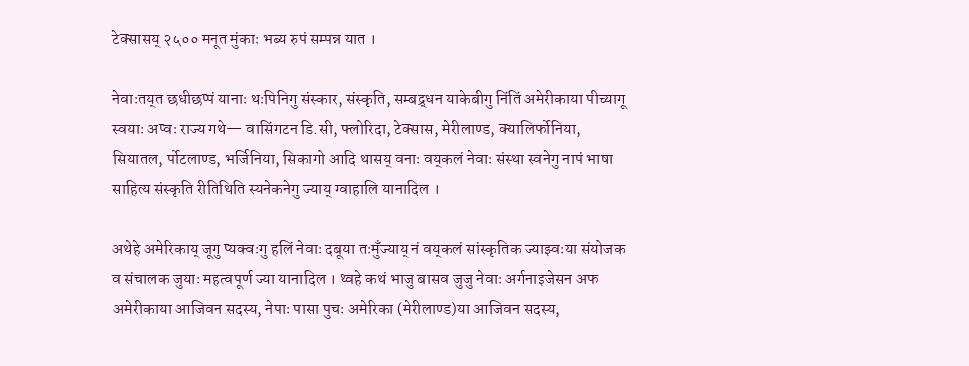टेक्सासय् २५०० मनूत मुंकाः भब्य रुपं सम्पन्न यात ।

नेवाःतय्‌त छधीछप्पं यानाः थःपिनिगु संस्कार, संस्कृति, सम्बद्र्धन याकेबीगु निंतिं अमेरीकाया पीच्यागू स्वयाः अप्वः राज्य गथे— वासिंगटन डि.सी, फ्लोरिदा, टेक्सास, मेरीलाण्ड, क्यालिर्फोनिया, सियातल, र्पोटलाण्ड, भर्जिनिया, सिकागो आदि थासय् वनाः वय्‌कलं नेवाः संस्था स्वनेगु नापं भाषा साहित्य संस्कृति रीतिथिति स्यनेकनेगु ज्याय् ग्वाहालि यानादिल ।

अथेहे अमेरिकाय् जूगु प्यक्वःगु हलिं नेवाः दबूया तःमुँज्याय् नं वय्‌कलं सांस्कृतिक ज्याझ्वःया संयोजक व संचालक जुयाः महत्वपूर्ण ज्या यानादिल । थ्वहे कथं भाजु बासव जुजु नेवाः अर्गनाइजेसन अफ अमेरीकाया आजिवन सदस्य, नेपाः पासा पुचः अमेरिका (मेरीलाण्ड)या आजिवन सदस्य,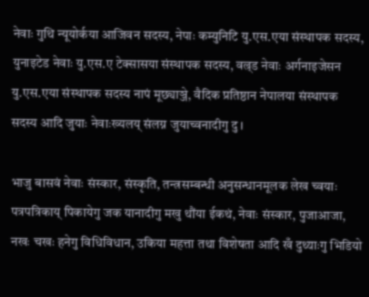नेवाः गुथि न्यूयोर्कया आजिवन सदस्य, नेपाः कम्युनिटि यु.एस.एया संस्थापक सदस्य, युनाइटेड नेवाः यु.एस.ए टेक्सासया संस्थापक सदस्य, वल्र्ड नेवाः अर्गनाइजेसन यु.एस.एया संस्थापक सदस्य नापं मूछ्याञ्जे, वैदिक प्रतिष्ठान नेपालया संस्थापक सदस्य आदि जुयाः नेवाःख्यलय् संलग्न जुयाच्वनादीगु दु ।

भाजु बासवं नेवाः संस्कार, संस्कृति, तन्त्रसम्बन्धी अनुसन्धानमूलक लेख च्वयाः पत्रपत्रिकाय् पिकायेगु जक यानादीगु मखु थौंया ईकथं, नेवाः संस्कार, पुजाआजा, नखः चखः हनेगु विधिविधान, उकिया महत्ता तथा विशेषता आदि खँ दुथ्याःगु भिडियो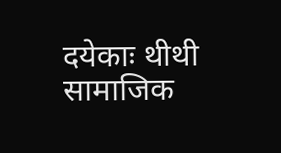दयेकाः थीथी सामाजिक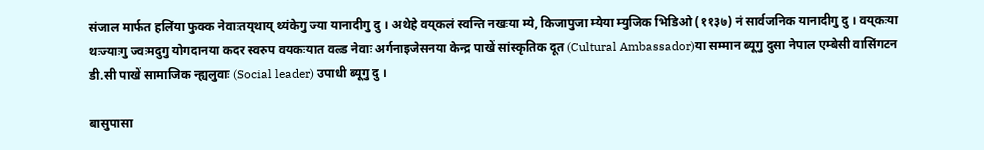संजाल मार्फत हलिंया फुक्क नेवाःतय्‌थाय् थ्यंकेगु ज्या यानादीगु दु । अथेहे वय्‌कलं स्वन्ति नखःया म्ये, किजापुजा म्येया म्युजिक भिडिओ (११३७) नं सार्वजनिक यानादीगु दु । वय्‌कःया थःज्याःगु ज्वःमदुगु योगदानया कदर स्वरुप वयकःयात वल्र्ड नेवाः अर्गनाइजेसनया केन्द्र पाखें सांस्कृतिक दूत (Cultural Ambassador)या सम्मान ब्यूगु दुसा नेपाल एम्बेसी वासिंगटन डी.सी पाखें सामाजिक न्ह्यलुवाः (Social leader) उपाधी ब्यूगु दु ।

बासुपासा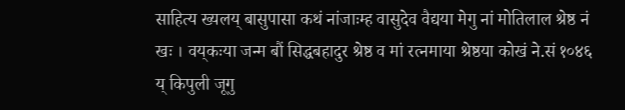साहित्य ख्यलय् बासुपासा कथं नांजाःम्ह वासुदेव वैद्यया मेगु नां मोतिलाल श्रेष्ठ नं खः । वय्‌कःया जन्म बौं सिद्धबहादुर श्रेष्ठ व मां रत्नमाया श्रेष्ठया कोखं ने.सं १०४६ य् किपुली जूगु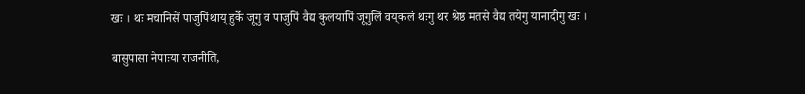खः । थः मचानिसें पाजुपिंथाय् हुर्के जूगु व पाजुपिं वैद्य कुलयापिं जूगुलिं वय्‌कलं थःगु थर श्रेष्ठ मतसे वैद्य तयेगु यानादीगु खः ।

बासुपासा नेपाःया राजनीति,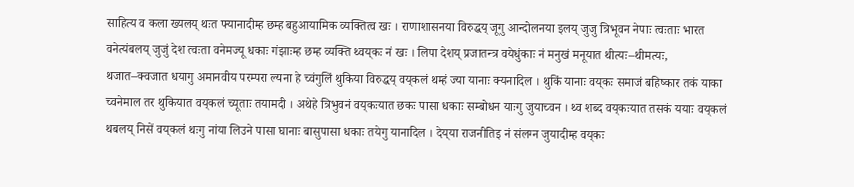साहित्य व कला ख्यलय् थःत फ्यानादीम्ह छम्ह बहुआयामिक व्यक्तित्व खः । राणाशासनया विरुद्धय् जूगु आन्दोलनया इलय् जुजु त्रिभूवन नेपाः त्वःताः भारत वनेत्यंबलय् जुजुं देश त्वःता वनेमज्यू धकाः गंझाःम्ह छम्ह व्यक्ति थ्वय्‌कः नं खः । लिपा देशय् प्रजातन्त्र वयेधुंकाः नं मनुखं मनूयात थीत्यः–थीमत्यः, थजात–क्वजात धयागु अमानवीय परम्परा ल्यना हे च्वंगुलिं थुकिया विरुद्धय् वय्‌कलं थम्हं ज्या यानाः क्यनादिल । थुकिं यानाः वय्‌कः समाजं बहिष्कार तकं याका च्वनेमाल तर थुकियात वय्‌कलं च्यूताः तयामदी । अथेहे त्रिभुवनं वय्‌कःयात छकः पासा धकाः सम्बोधन याःगु जुयाच्वन । थ्व शब्द वय्‌कःयात तसकं ययाः वय्‌कलं थबलय् निसें वय्‌कलं थःगु नांया लिउने पासा घानाः बासुपासा धकाः तयेगु यानादिल । देय्‌या राजनीतिइ नं संलग्न जुयादीम्ह वय्‌कः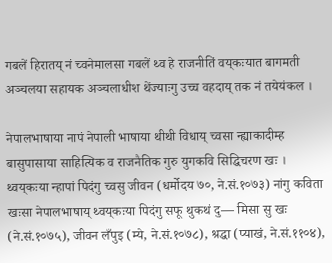गबलें हिरातय् नं च्वनेमालसा गबलें थ्व हे राजनीतिं वय्‌कःयात बागमती अञ्चलया सहायक अञ्चलाधीश थेंज्याःगु उच्च वहदाय् तक नं तयेयंकल ।

नेपालभाषाया नापं नेपाली भाषाया थीथी विधाय् च्वसा न्ह्याकादीम्ह बासुपासाया साहित्यिक व राजनैतिक गुरु युगकवि सिद्धिचरण खः । थ्वय्‌कःया न्हापां पिदंगु च्वसु जीवन (धर्मोदय ७०, ने.सं.१०७३) नांगु कविता खःसा नेपालभाषाय् थ्वय्‌कःया पिदंगु सफू थुकथं दु— मिसा सु खः (ने.सं.१०७५), जीवन लँपुइ (म्ये, ने.सं.१०७८), श्रद्धा (प्याखं, ने.सं.११०४),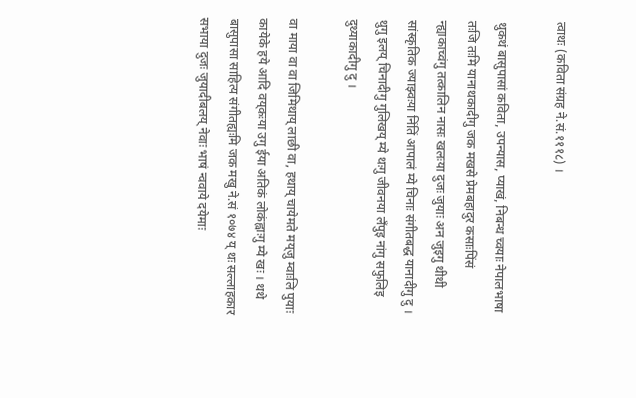त्वाथः (कविता संग्रह ने.सं.१११८) ।

थुकथं बासुपासां कविता, उपन्यास, प्याखं, निबन्ध च्वयाः नेपालभाषा तःजि तःमि यानाथकादीगु जक मखसे प्रेमबहादुर कसाःपिंसं न्ह्याकाच्वंगु तत्कालिन नासः खलःया दुजः जुयाः अन जुइगु थीथी सांस्कृतिक ज्याझ्वःया निंतिं आपालं म्ये चिनाः संगीतबद्ध यानादीगु दु । थुगु इलय् चिनादीगु गुलिखय् म्ये थःगु जीवनया लँपुइ नांगु सफुलिइ दुथ्याकादीगु दु ।

वा माया वा वा जिमिथाय् लाछी वा, हथाय् चायेमते मय्‌जु म्वाःलि पुयाः कायेके हये आदि वय्‌कःया उगु ईया अतिकं लोकंह्वाःगु म्ये खः । थथे बासुपासा साहित्य संगीतह्यःमि जक मखु ने.सं १०७४ य् थः सल्लाहकार सभाया दुजः जुयादीबलय् नेवाः भाषं न्ववाये दयेमाः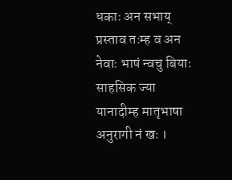धकाः अन सभाय् प्रस्ताव तःम्ह व अन नेवाः भाषं न्वचु बियाः साहसिक ज्या यानादीम्ह मातृभाषा अनुरागी नं खः ।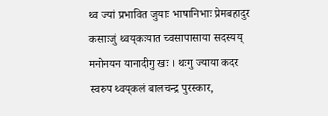थ्व ज्यां प्रभावित जुयाः भाषानिभाः प्रेमबहादुर कसाःजुं थ्वय्‌कःयात च्वसापासाया सदस्यय् मनोनयन यानादीगु खः । थःगु ज्याया कदर स्वरुप थ्वय्‌कलं बालचन्द्र पुरस्कार,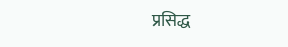प्रसिद्ध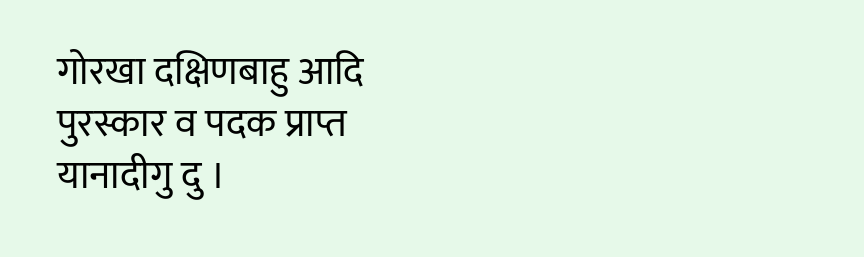गोरखा दक्षिणबाहु आदि पुरस्कार व पदक प्राप्त यानादीगु दु ।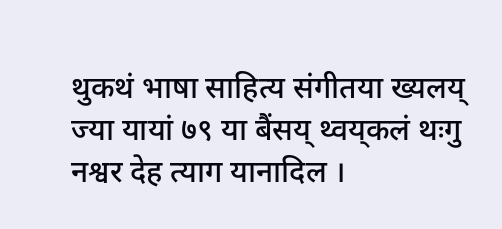थुकथं भाषा साहित्य संगीतया ख्यलय् ज्या यायां ७९ या बैंसय् थ्वय्‌कलं थःगु नश्वर देह त्याग यानादिल ।